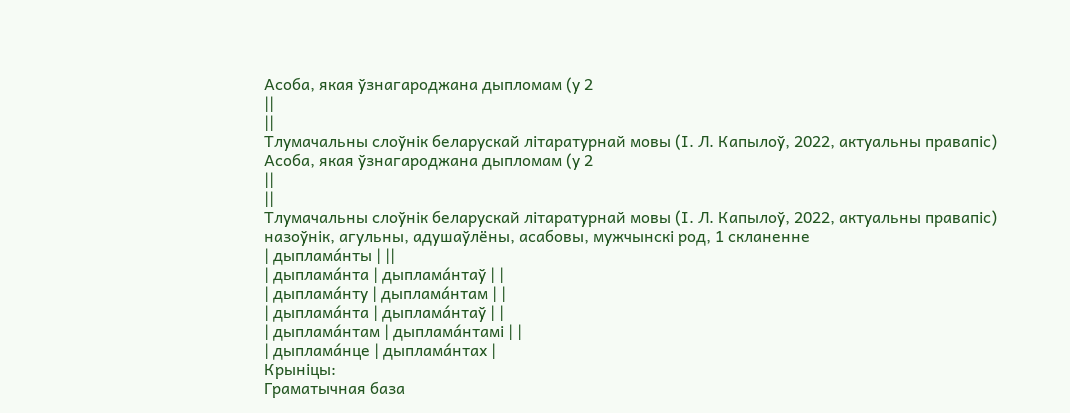Асоба, якая ўзнагароджана дыпломам (у 2
||
||
Тлумачальны слоўнік беларускай літаратурнай мовы (І. Л. Капылоў, 2022, актуальны правапіс)
Асоба, якая ўзнагароджана дыпломам (у 2
||
||
Тлумачальны слоўнік беларускай літаратурнай мовы (І. Л. Капылоў, 2022, актуальны правапіс)
назоўнік, агульны, адушаўлёны, асабовы, мужчынскі род, 1 скланенне
| дыплама́нты | ||
| дыплама́нта | дыплама́нтаў | |
| дыплама́нту | дыплама́нтам | |
| дыплама́нта | дыплама́нтаў | |
| дыплама́нтам | дыплама́нтамі | |
| дыплама́нце | дыплама́нтах |
Крыніцы:
Граматычная база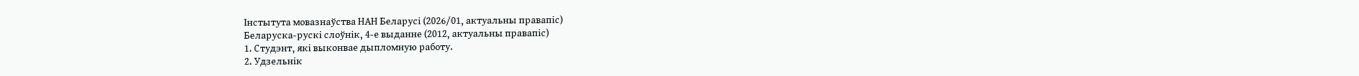Інстытута мовазнаўства НАН Беларусі (2026/01, актуальны правапіс)
Беларуска-рускі слоўнік, 4-е выданне (2012, актуальны правапіс)
1. Студэнт, які выконвае дыпломную работу.
2. Удзельнік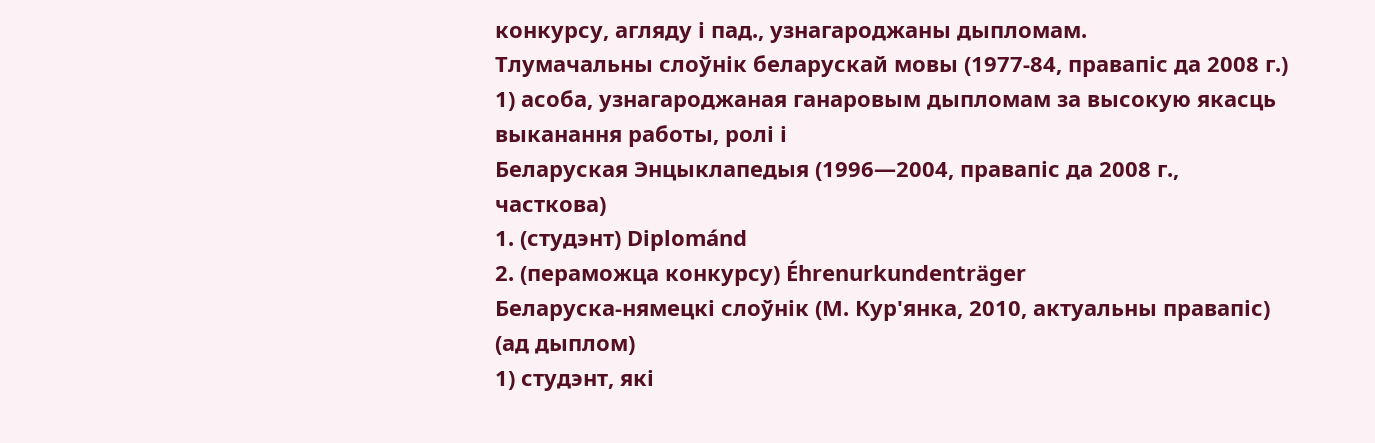конкурсу, агляду і пад., узнагароджаны дыпломам.
Тлумачальны слоўнік беларускай мовы (1977-84, правапіс да 2008 г.)
1) асоба, узнагароджаная ганаровым дыпломам за высокую якасць выканання работы, ролі і
Беларуская Энцыклапедыя (1996—2004, правапіс да 2008 г., часткова)
1. (студэнт) Diplománd
2. (пераможца конкурсу) Éhrenurkundenträger
Беларуска-нямецкі слоўнік (М. Кур'янка, 2010, актуальны правапіс)
(ад дыплом)
1) студэнт, які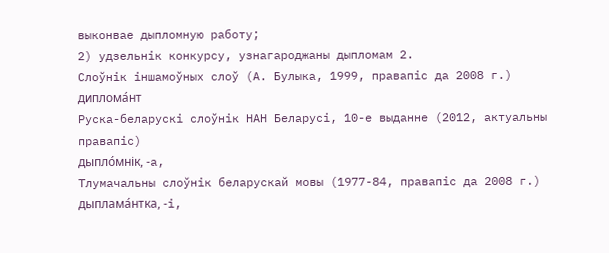выконвае дыпломную работу;
2) удзельнік конкурсу, узнагароджаны дыпломам 2.
Слоўнік іншамоўных слоў (А. Булыка, 1999, правапіс да 2008 г.)
диплома́нт
Руска-беларускі слоўнік НАН Беларусі, 10-е выданне (2012, актуальны правапіс)
дыпло́мнік, ‑а,
Тлумачальны слоўнік беларускай мовы (1977-84, правапіс да 2008 г.)
дыплама́нтка, ‑і,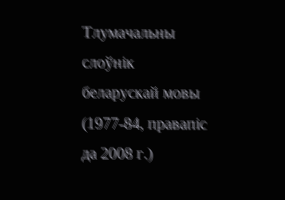Тлумачальны слоўнік беларускай мовы (1977-84, правапіс да 2008 г.)